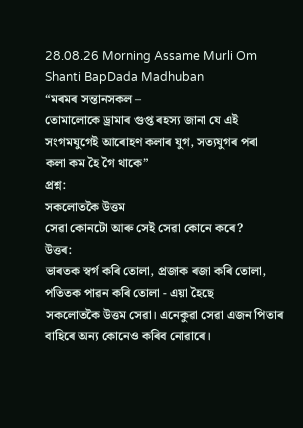28.08.26 Morning Assame Murli Om Shanti BapDada Madhuban
“মৰমৰ সন্তানসকল –
তোমালোকে ড্ৰামাৰ গুপ্ত ৰহস্য জানা যে এই সংগমযুগেই আৰোহণ কলাৰ যুগ, সত্যযুগৰ পৰা
কলা কম হৈ গৈ থাকে”
প্ৰশ্ন:
সকলোতকৈ উত্তম
সেৱা কোনটো আৰু সেই সেৱা কোনে কৰে?
উত্তৰ:
ভাৰতক স্বৰ্গ কৰি তোলা, প্ৰজাক ৰজা কৰি তোলা, পতিতক পাৱন কৰি তোলা - এয়া হৈছে
সকলোতকৈ উত্তম সেৱা। এনেকুৱা সেৱা এজন পিতাৰ বাহিৰে অন্য কোনেও কৰিব নোৱাৰে।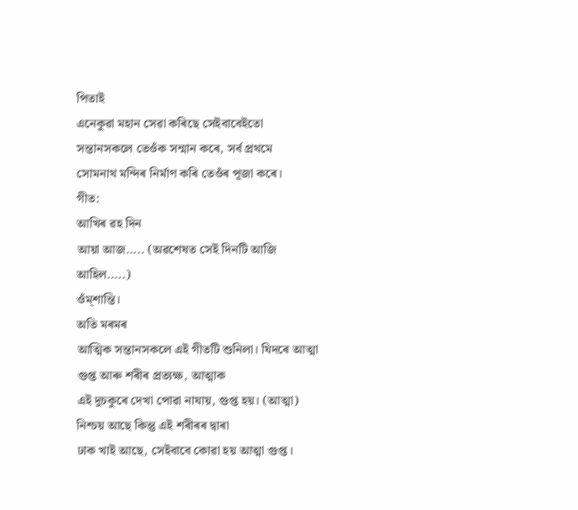পিতাই
এনেকুৱা মহান সেৱা কৰিছে সেইবাবেইতো সন্তানসকলে তেওঁক সন্মান কৰে, সৰ্ব প্ৰথমে
সোমনাথ মন্দিৰ নিৰ্মাণ কৰি তেওঁৰ পূজা কৰে।
গীত:
আখিৰ ৱহ দিন
আয়া আজ….. (অৱশেষত সেই দিনটি আজি আহিল…..)
ওঁম্শান্তি।
অতি মৰমৰ
আত্মিক সন্তানসকলে এই গীতটি শুনিলা। যিদৰে আত্মা গুপ্ত আৰু শৰীৰ প্ৰত্যক্ষ, আত্মাক
এই দুচকুৰে দেখা পোৱা নাযায়, গুপ্ত হয়। (আত্মা) নিশ্চয় আছে কিন্তু এই শৰীৰৰ দ্বাৰা
ঢাক খাই আছে, সেইবাবে কোৱা হয় আত্মা গুপ্ত।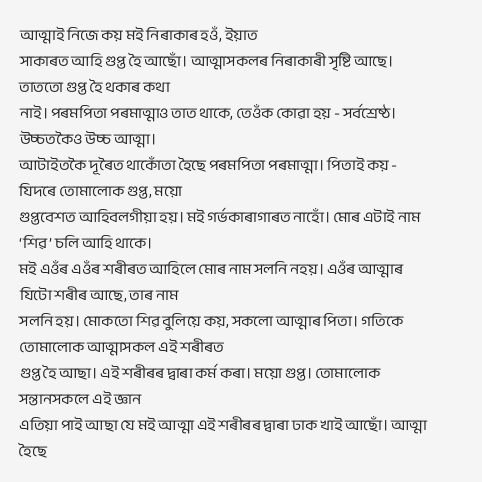আত্মাই নিজে কয় মই নিৰাকাৰ হওঁ, ইয়াত
সাকাৰত আহি গুপ্ত হৈ আছোঁ। আত্মাসকলৰ নিৰাকাৰী সৃষ্টি আছে। তাততো গুপ্ত হৈ থকাৰ কথা
নাই। পৰমপিতা পৰমাত্মাও তাত থাকে, তেওঁক কোৱা হয় - সৰ্বশ্ৰেষ্ঠ। উচ্চতকৈও উচ্চ আত্মা।
আটাইতকৈ দূৰৈত থাকোঁতা হৈছে পৰমপিতা পৰমাত্মা। পিতাই কয় - যিদৰে তোমালোক গুপ্ত, ময়ো
গুপ্তবেশত আহিবলগীয়া হয়। মই গৰ্ভকাৰাগাৰত নাহোঁ। মোৰ এটাই নাম ‘শিৱ’ চলি আহি থাকে।
মই এওঁৰ এওঁৰ শৰীৰত আহিলে মোৰ নাম সলনি নহয়। এওঁৰ আত্মাৰ যিটো শৰীৰ আছে, তাৰ নাম
সলনি হয়। মোকতো শিৱ বুলিয়ে কয়, সকলো আত্মাৰ পিতা। গতিকে তোমালোক আত্মাসকল এই শৰীৰত
গুপ্ত হৈ আছা। এই শৰীৰৰ দ্বাৰা কৰ্ম কৰা। ময়ো গুপ্ত। তোমালোক সন্তানসকলে এই জ্ঞান
এতিয়া পাই আছা যে মই আত্মা এই শৰীৰৰ দ্বাৰা ঢাক খাই আছোঁ। আত্মা হৈছে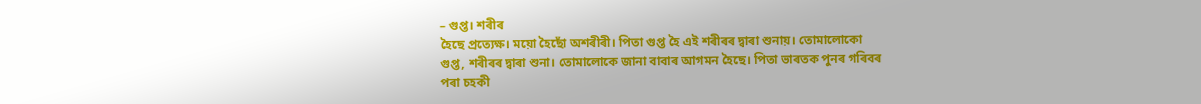– গুপ্ত। শৰীৰ
হৈছে প্ৰত্যেক্ষ। ময়ো হৈছোঁ অশৰীৰী। পিতা গুপ্ত হৈ এই শৰীৰৰ দ্বাৰা শুনায়। তোমালোকো
গুপ্ত, শৰীৰৰ দ্বাৰা শুনা। তোমালোকে জানা বাবাৰ আগমন হৈছে। পিতা ভাৰতক পুনৰ গৰিবৰ
পৰা চহকী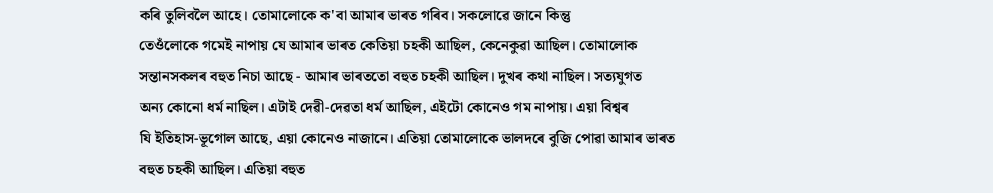কৰি তুলিবলৈ আহে। তোমালোকে ক'বা আমাৰ ভাৰত গৰিব। সকলোৱে জানে কিন্তু
তেওঁলোকে গমেই নাপায় যে আমাৰ ভাৰত কেতিয়া চহকী আছিল, কেনেকুৱা আছিল। তোমালোক
সন্তানসকলৰ বহুত নিচা আছে - আমাৰ ভাৰততো বহুত চহকী আছিল। দুখৰ কথা নাছিল। সত্যযুগত
অন্য কোনো ধৰ্ম নাছিল। এটাই দেৱী-দেৱতা ধৰ্ম আছিল, এইটো কোনেও গম নাপায়। এয়া বিশ্বৰ
যি ইতিহাস-ভূগোল আছে, এয়া কোনেও নাজানে। এতিয়া তোমালোকে ভালদৰে বুজি পোৱা আমাৰ ভাৰত
বহুত চহকী আছিল। এতিয়া বহুত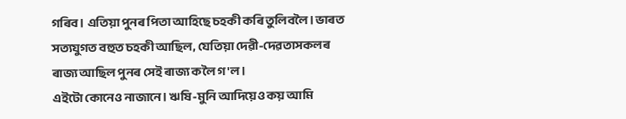গৰিব। এতিয়া পুনৰ পিতা আহিছে চহকী কৰি তুলিবলৈ। ভাৰত
সত্যযুগত বহুত চহকী আছিল, যেতিয়া দেৱী-দেৱতাসকলৰ ৰাজ্য আছিল পুনৰ সেই ৰাজ্য কলৈ গ'ল।
এইটো কোনেও নাজানে। ঋষি-মুনি আদিয়েও কয় আমি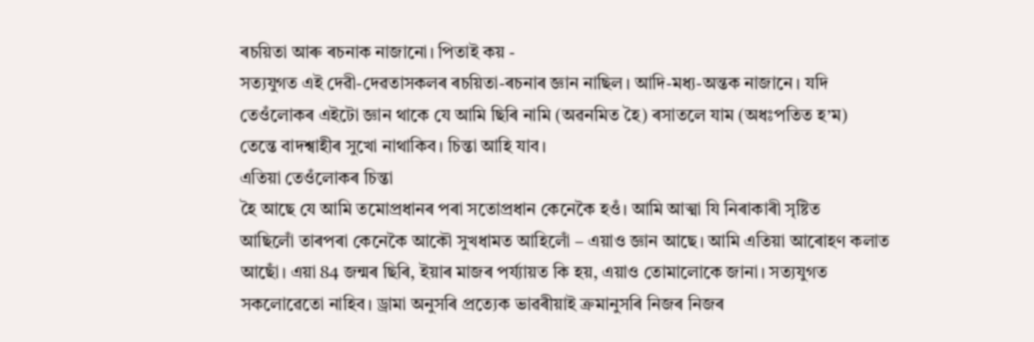ৰচয়িতা আৰু ৰচনাক নাজানো। পিতাই কয় -
সত্যযুগত এই দেৱী-দেৱতাসকলৰ ৰচয়িতা-ৰচনাৰ জ্ঞান নাছিল। আদি-মধ্য-অন্তক নাজানে। যদি
তেওঁলোকৰ এইটো জ্ঞান থাকে যে আমি ছিৰি নামি (অৱনমিত হৈ) ৰসাতলে যাম (অধঃপতিত হ’ম)
তেন্তে বাদশ্বাহীৰ সুখো নাথাকিব। চিন্তা আহি যাব।
এতিয়া তেওঁলোকৰ চিন্তা
হৈ আছে যে আমি তমোপ্ৰধানৰ পৰা সতোপ্ৰধান কেনেকৈ হওঁ। আমি আত্মা যি নিৰাকাৰী সৃষ্টিত
আছিলোঁ তাৰপৰা কেনেকৈ আকৌ সুখধামত আহিলোঁ – এয়াও জ্ঞান আছে। আমি এতিয়া আৰোহণ কলাত
আছোঁ। এয়া 84 জন্মৰ ছিৰি, ইয়াৰ মাজৰ পৰ্য্যায়ত কি হয়, এয়াও তোমালোকে জানা। সত্যযুগত
সকলোৱেতো নাহিব। ড্ৰামা অনুসৰি প্ৰত্যেক ভাৱৰীয়াই ক্ৰমানুসৰি নিজৰ নিজৰ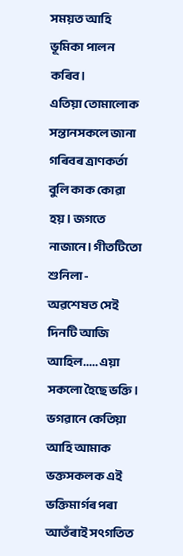সময়ত আহি
ভূমিকা পালন কৰিব।
এতিয়া তোমালোক
সন্তানসকলে জানা গৰিবৰ ত্ৰাণকৰ্তা বুলি কাক কোৱা হয়। জগতে নাজানে। গীতটিতো শুনিলা -
অৱশেষত সেই দিনটি আজি আহিল..... এয়া সকলো হৈছে ভক্তি। ভগৱানে কেতিয়া আহি আমাক
ভক্তসকলক এই ভক্তিমাৰ্গৰ পৰা আতঁৰাই সৎগতিত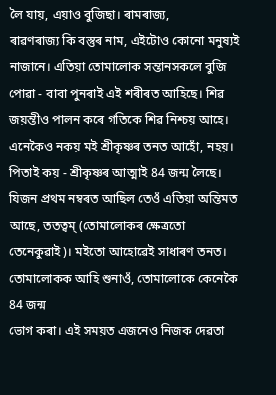লৈ যায়, এয়াও বুজিছা। ৰামৰাজ্য,
ৰাৱণৰাজ্য কি বস্তুৰ নাম, এইটোও কোনো মনুষ্যই নাজানে। এতিয়া তোমালোক সন্তানসকলে বুজি
পোৱা - বাবা পুনৰাই এই শৰীৰত আহিছে। শিৱ জয়ন্তীও পালন কৰে গতিকে শিৱ নিশ্চয় আহে।
এনেকৈও নকয় মই শ্ৰীকৃষ্ণৰ তনত আহোঁ, নহয়। পিতাই কয় - শ্ৰীকৃষ্ণৰ আত্মাই 84 জন্ম লৈছে।
যিজন প্ৰথম নম্বৰত আছিল তেওঁ এতিয়া অন্তিমত আছে, ততত্বম্ (তোমালোকৰ ক্ষেত্ৰতো
তেনেকুৱাই)। মইতো আহোৱেই সাধাৰণ তনত। তোমালোকক আহি শুনাওঁ, তোমালোকে কেনেকৈ 84 জন্ম
ভোগ কৰা। এই সময়ত এজনেও নিজক দেৱতা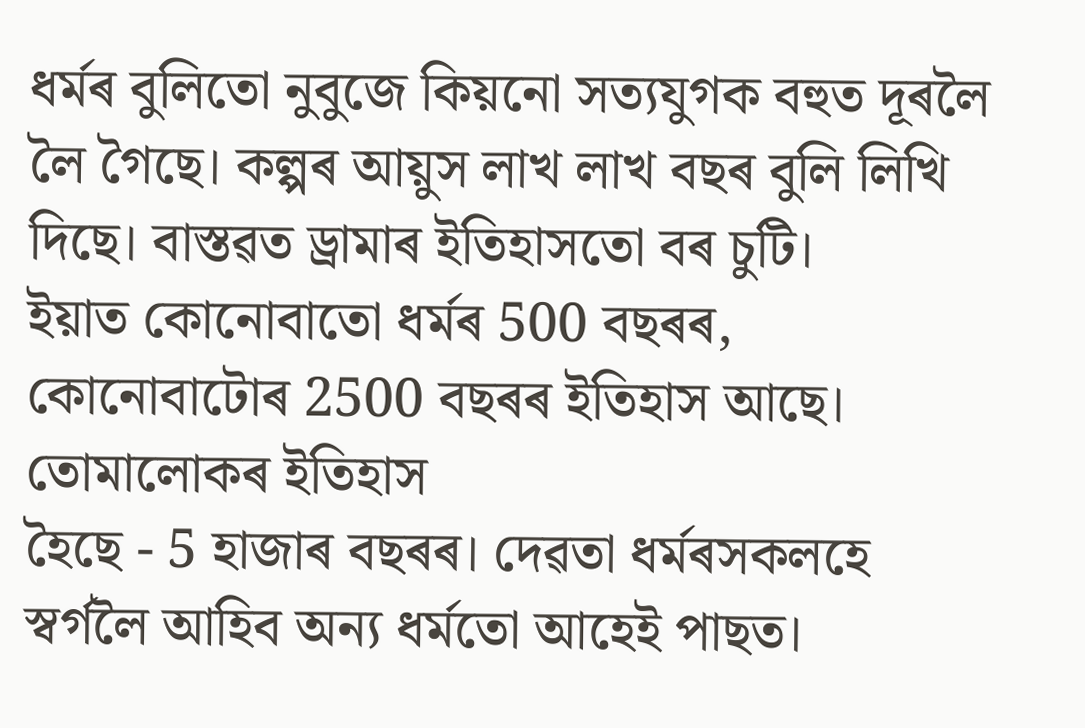ধৰ্মৰ বুলিতো নুবুজে কিয়নো সত্যযুগক বহুত দূৰলৈ
লৈ গৈছে। কল্পৰ আয়ুস লাখ লাখ বছৰ বুলি লিখি দিছে। বাস্তৱত ড্ৰামাৰ ইতিহাসতো বৰ চুটি।
ইয়াত কোনোবাতো ধৰ্মৰ 500 বছৰৰ, কোনোবাটোৰ 2500 বছৰৰ ইতিহাস আছে। তোমালোকৰ ইতিহাস
হৈছে - 5 হাজাৰ বছৰৰ। দেৱতা ধৰ্মৰসকলহে স্বৰ্গলৈ আহিব অন্য ধৰ্মতো আহেই পাছত।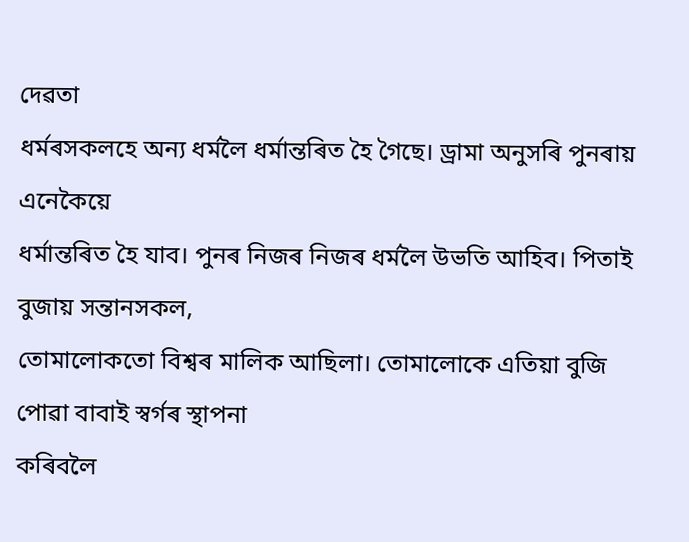দেৱতা
ধৰ্মৰসকলহে অন্য ধৰ্মলৈ ধৰ্মান্তৰিত হৈ গৈছে। ড্ৰামা অনুসৰি পুনৰায় এনেকৈয়ে
ধৰ্মান্তৰিত হৈ যাব। পুনৰ নিজৰ নিজৰ ধৰ্মলৈ উভতি আহিব। পিতাই বুজায় সন্তানসকল,
তোমালোকতো বিশ্বৰ মালিক আছিলা। তোমালোকে এতিয়া বুজি পোৱা বাবাই স্বৰ্গৰ স্থাপনা
কৰিবলৈ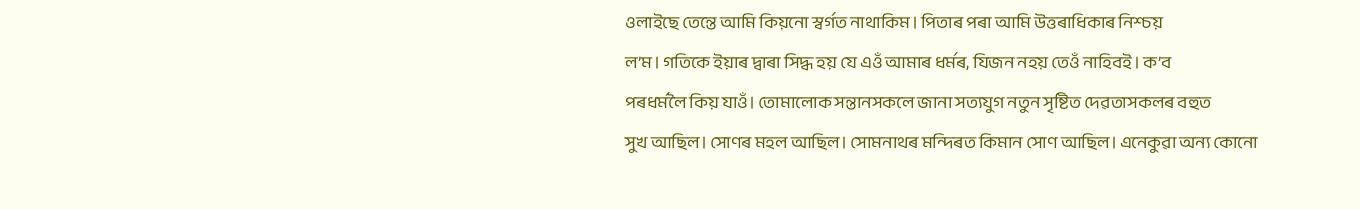ওলাইছে তেন্তে আমি কিয়নো স্বৰ্গত নাথাকিম। পিতাৰ পৰা আমি উত্তৰাধিকাৰ নিশ্চয়
ল’ম। গতিকে ইয়াৰ দ্বাৰা সিদ্ধ হয় যে এওঁ আমাৰ ধৰ্মৰ, যিজন নহয় তেওঁ নাহিবই। ক’ব
পৰধৰ্মলৈ কিয় যাওঁ। তোমালোক সন্তানসকলে জানা সত্যযুগ নতুন সৃষ্টিত দেৱতাসকলৰ বহুত
সুখ আছিল। সোণৰ মহল আছিল। সোমনাথৰ মন্দিৰত কিমান সোণ আছিল। এনেকুৱা অন্য কোনো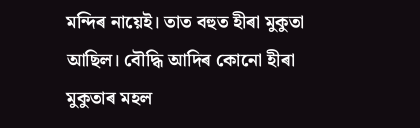মন্দিৰ নায়েই। তাত বহুত হীৰা মুকুতা আছিল। বৌদ্ধি আদিৰ কোনো হীৰা মুকুতাৰ মহল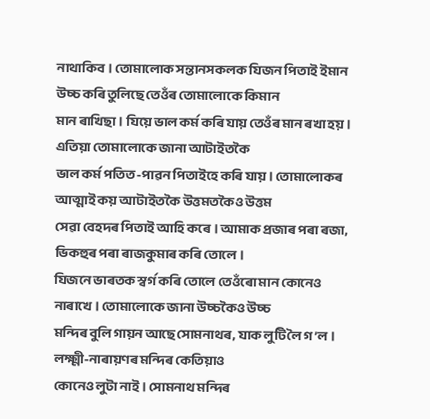নাথাকিব। তোমালোক সন্তানসকলক যিজন পিতাই ইমান উচ্চ কৰি তুলিছে তেওঁৰ তোমালোকে কিমান
মান ৰাখিছা। যিয়ে ভাল কৰ্ম কৰি যায় তেওঁৰ মান ৰখা হয়। এতিয়া তোমালোকে জানা আটাইতকৈ
ভাল কৰ্ম পতিত-পাৱন পিতাইহে কৰি যায়। তোমালোকৰ আত্মাই কয় আটাইতকৈ উত্তমতকৈও উত্তম
সেৱা বেহদৰ পিতাই আহি কৰে। আমাক প্ৰজাৰ পৰা ৰজা, ভিকহুৰ পৰা ৰাজকুমাৰ কৰি তোলে।
যিজনে ভাৰতক স্বৰ্গ কৰি তোলে তেওঁৰো মান কোনেও নাৰাখে। তোমালোকে জানা উচ্চকৈও উচ্চ
মন্দিৰ বুলি গায়ন আছে সোমনাথৰ, যাক লুটি লৈ গ’ল। লক্ষ্মী-নাৰায়ণৰ মন্দিৰ কেতিয়াও
কোনেও লুটা নাই। সোমনাথ মন্দিৰ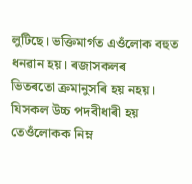লুটিছে। ভক্তিমাৰ্গত এওঁলোক বহুত ধনৱান হয়। ৰজাসকলৰ
ভিতৰতো ক্ৰমানুসৰি হয় নহয়। যিসকল উচ্চ পদবীধাৰী হয় তেওঁলোকক নিম্ন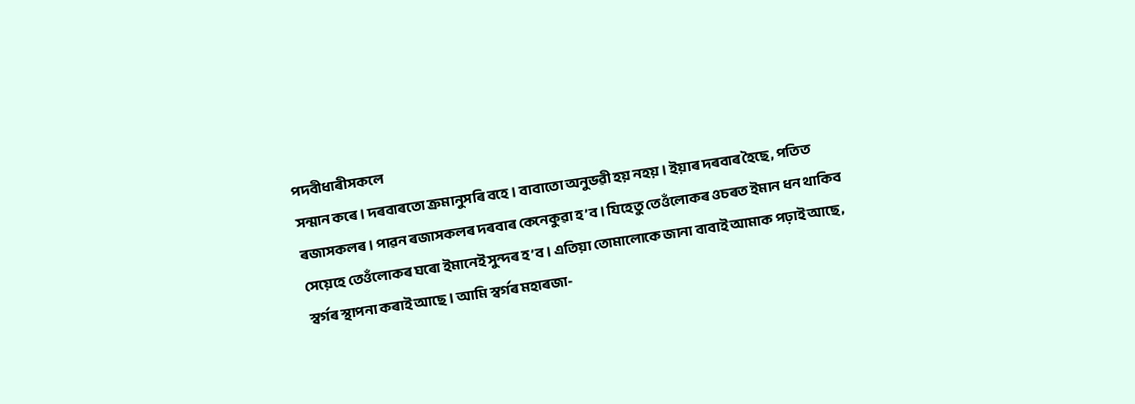পদবীধাৰীসকলে
সন্মান কৰে। দৰবাৰতো ক্ৰমানুসৰি বহে। বাবাতো অনুভৱী হয় নহয়। ইয়াৰ দৰবাৰ হৈছে, পতিত
ৰজাসকলৰ। পাৱন ৰজাসকলৰ দৰবাৰ কেনেকুৱা হ’ব। যিহেতু তেওঁলোকৰ ওচৰত ইমান ধন থাকিব
সেয়েহে তেওঁলোকৰ ঘৰো ইমানেই সুন্দৰ হ’ব। এতিয়া তোমালোকে জানা বাবাই আমাক পঢ়াই আছে,
স্বৰ্গৰ স্থাপনা কৰাই আছে। আমি স্বৰ্গৰ মহাৰজা-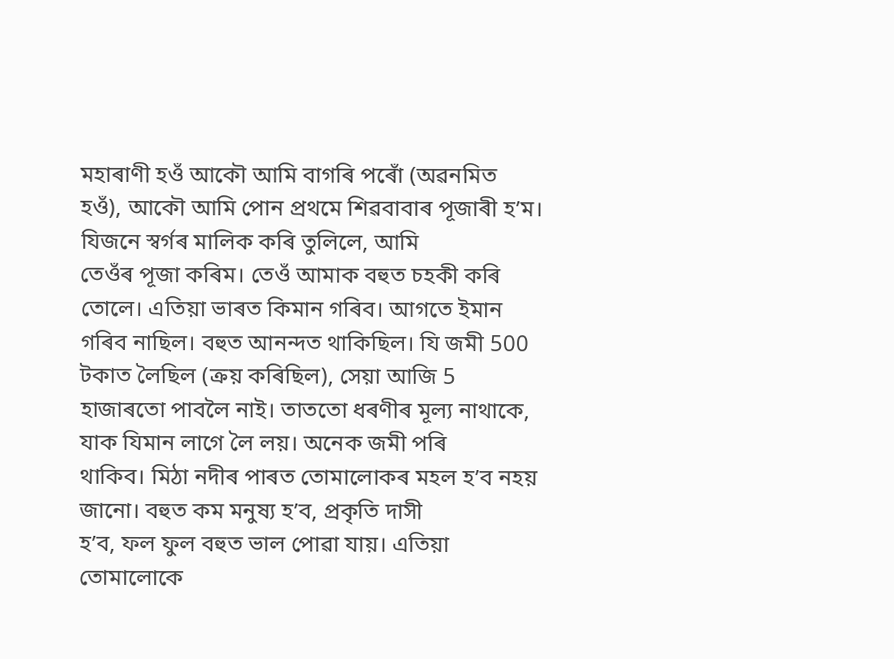মহাৰাণী হওঁ আকৌ আমি বাগৰি পৰোঁ (অৱনমিত
হওঁ), আকৌ আমি পোন প্ৰথমে শিৱবাবাৰ পূজাৰী হ’ম। যিজনে স্বৰ্গৰ মালিক কৰি তুলিলে, আমি
তেওঁৰ পূজা কৰিম। তেওঁ আমাক বহুত চহকী কৰি তোলে। এতিয়া ভাৰত কিমান গৰিব। আগতে ইমান
গৰিব নাছিল। বহুত আনন্দত থাকিছিল। যি জমী 500 টকাত লৈছিল (ক্ৰয় কৰিছিল), সেয়া আজি 5
হাজাৰতো পাবলৈ নাই। তাততো ধৰণীৰ মূল্য নাথাকে, যাক যিমান লাগে লৈ লয়। অনেক জমী পৰি
থাকিব। মিঠা নদীৰ পাৰত তোমালোকৰ মহল হ’ব নহয় জানো। বহুত কম মনুষ্য হ’ব, প্ৰকৃতি দাসী
হ’ব, ফল ফুল বহুত ভাল পোৱা যায়। এতিয়া তোমালোকে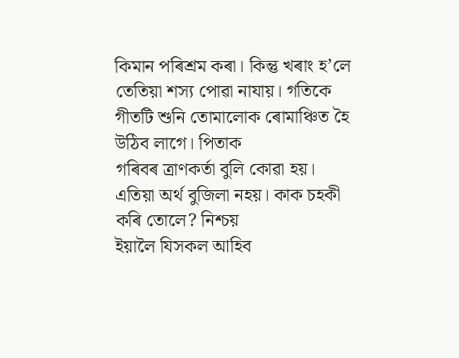কিমান পৰিশ্ৰম কৰা। কিন্তু খৰাং হ’লে
তেতিয়া শস্য পোৱা নাযায়। গতিকে গীতটি শুনি তোমালোক ৰোমাঞ্চিত হৈ উঠিব লাগে। পিতাক
গৰিবৰ ত্ৰাণকৰ্তা বুলি কোৱা হয়। এতিয়া অৰ্থ বুজিলা নহয়। কাক চহকী কৰি তোলে? নিশ্চয়
ইয়ালৈ যিসকল আহিব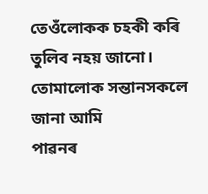তেওঁলোকক চহকী কৰি তুলিব নহয় জানো। তোমালোক সন্তানসকলে জানা আমি
পাৱনৰ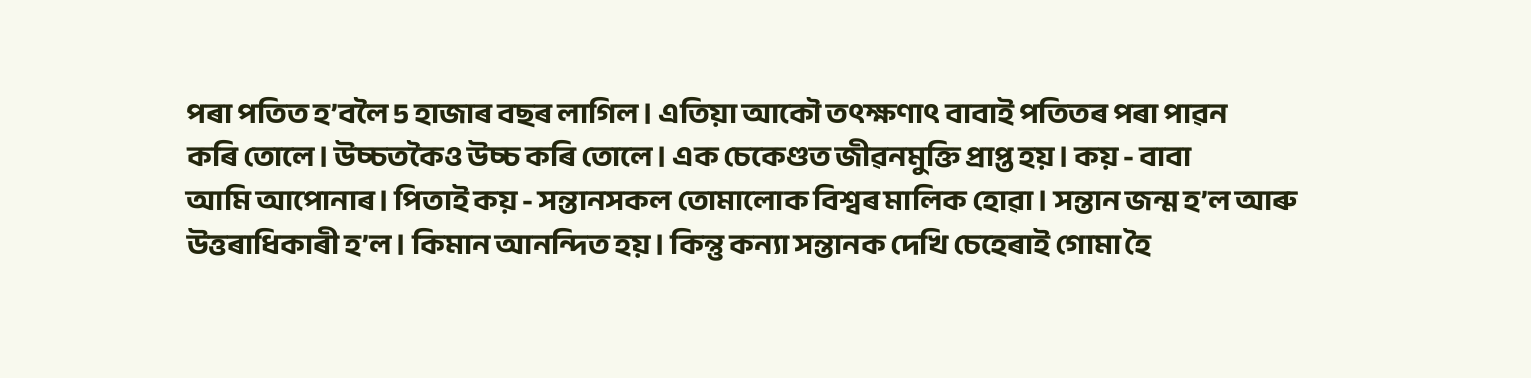পৰা পতিত হ’বলৈ 5 হাজাৰ বছৰ লাগিল। এতিয়া আকৌ তৎক্ষণাৎ বাবাই পতিতৰ পৰা পাৱন
কৰি তোলে। উচ্চতকৈও উচ্চ কৰি তোলে। এক চেকেণ্ডত জীৱনমুক্তি প্ৰাপ্ত হয়। কয় - বাবা
আমি আপোনাৰ। পিতাই কয় - সন্তানসকল তোমালোক বিশ্বৰ মালিক হোৱা। সন্তান জন্ম হ’ল আৰু
উত্তৰাধিকাৰী হ’ল। কিমান আনন্দিত হয়। কিন্তু কন্যা সন্তানক দেখি চেহেৰাই গোমা হৈ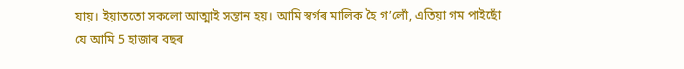যায়। ইয়াততো সকলো আত্মাই সন্তান হয়। আমি স্বৰ্গৰ মালিক হৈ গ’লোঁ, এতিয়া গম পাইছোঁ
যে আমি 5 হাজাৰ বছৰ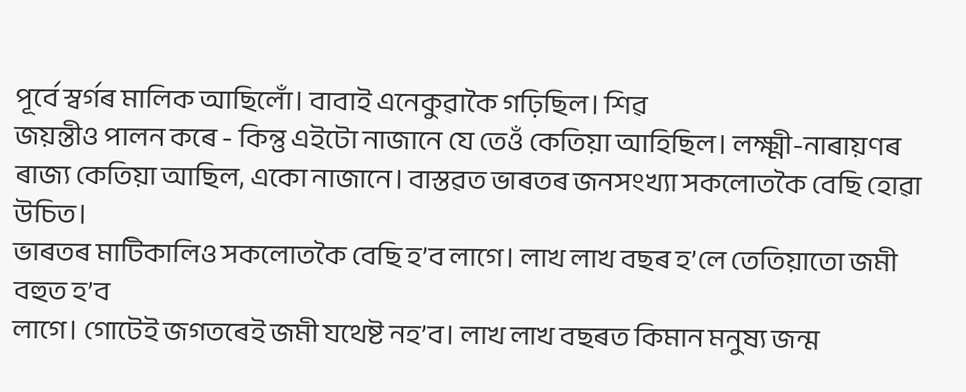পূৰ্বে স্বৰ্গৰ মালিক আছিলোঁ। বাবাই এনেকুৱাকৈ গঢ়িছিল। শিৱ
জয়ন্তীও পালন কৰে - কিন্তু এইটো নাজানে যে তেওঁ কেতিয়া আহিছিল। লক্ষ্মী-নাৰায়ণৰ
ৰাজ্য কেতিয়া আছিল, একো নাজানে। বাস্তৱত ভাৰতৰ জনসংখ্যা সকলোতকৈ বেছি হোৱা উচিত।
ভাৰতৰ মাটিকালিও সকলোতকৈ বেছি হ’ব লাগে। লাখ লাখ বছৰ হ’লে তেতিয়াতো জমী বহুত হ’ব
লাগে। গোটেই জগতৰেই জমী যথেষ্ট নহ’ব। লাখ লাখ বছৰত কিমান মনুষ্য জন্ম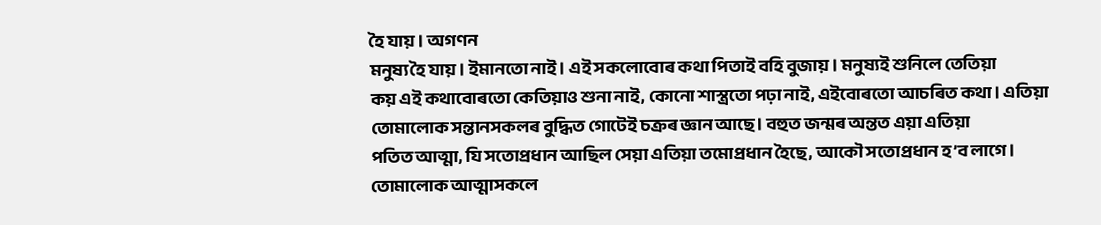হৈ যায়। অগণন
মনুষ্য হৈ যায়। ইমানতো নাই। এই সকলোবোৰ কথা পিতাই বহি বুজায়। মনুষ্যই শুনিলে তেতিয়া
কয় এই কথাবোৰতো কেতিয়াও শুনা নাই, কোনো শাস্ত্ৰতো পঢ়া নাই, এইবোৰতো আচৰিত কথা। এতিয়া
তোমালোক সন্তানসকলৰ বুদ্ধিত গোটেই চক্ৰৰ জ্ঞান আছে। বহুত জন্মৰ অন্তত এয়া এতিয়া
পতিত আত্মা, যি সতোপ্ৰধান আছিল সেয়া এতিয়া তমোপ্ৰধান হৈছে, আকৌ সতোপ্ৰধান হ’ব লাগে।
তোমালোক আত্মাসকলে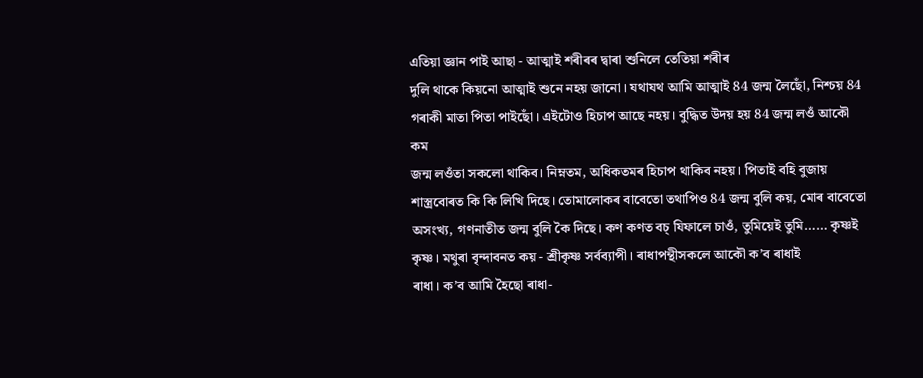এতিয়া জ্ঞান পাই আছা - আত্মাই শৰীৰৰ দ্বাৰা শুনিলে তেতিয়া শৰীৰ
দুলি থাকে কিয়নো আত্মাই শুনে নহয় জানো। যথাযথ আমি আত্মাই 84 জন্ম লৈছোঁ, নিশ্চয় 84
গৰাকী মাতা পিতা পাইছোঁ। এইটোও হিচাপ আছে নহয়। বুদ্ধিত উদয় হয় 84 জন্ম লওঁ আকৌ কম
জন্ম লওঁতা সকলো থাকিব। নিম্নতম, অধিকতমৰ হিচাপ থাকিব নহয়। পিতাই বহি বুজায়
শাস্ত্ৰবোৰত কি কি লিখি দিছে। তোমালোকৰ বাবেতো তথাপিও 84 জন্ম বুলি কয়, মোৰ বাবেতো
অসংখ্য, গণনাতীত জন্ম বুলি কৈ দিছে। কণ কণত বচ্ যিফালে চাওঁ, তুমিয়েই তুমি…… কৃষ্ণই
কৃষ্ণ। মথুৰা বৃন্দাবনত কয় - শ্ৰীকৃষ্ণ সৰ্বব্যাপী। ৰাধাপন্থীসকলে আকৌ ক’ব ৰাধাই
ৰাধা। ক’ব আমি হৈছো ৰাধা-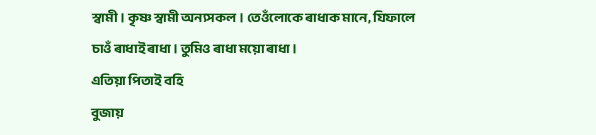স্বামী। কৃষ্ণ স্বামী অন্যসকল। তেওঁলোকে ৰাধাক মানে, যিফালে
চাওঁ ৰাধাই ৰাধা। তুমিও ৰাধা ময়ো ৰাধা।
এতিয়া পিতাই বহি
বুজায়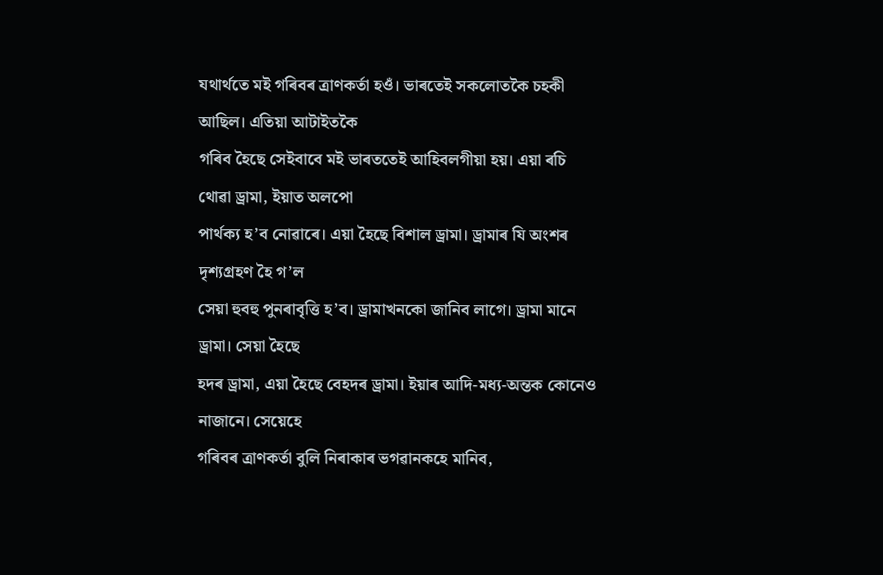যথাৰ্থতে মই গৰিবৰ ত্ৰাণকৰ্তা হওঁ। ভাৰতেই সকলোতকৈ চহকী আছিল। এতিয়া আটাইতকৈ
গৰিব হৈছে সেইবাবে মই ভাৰততেই আহিবলগীয়া হয়। এয়া ৰচি থোৱা ড্ৰামা, ইয়াত অলপো
পাৰ্থক্য হ’ব নোৱাৰে। এয়া হৈছে বিশাল ড্ৰামা। ড্ৰামাৰ যি অংশৰ দৃশ্যগ্ৰহণ হৈ গ’ল
সেয়া হুবহু পুনৰাবৃত্তি হ’ব। ড্ৰামাখনকো জানিব লাগে। ড্ৰামা মানে ড্ৰামা। সেয়া হৈছে
হদৰ ড্ৰামা, এয়া হৈছে বেহদৰ ড্ৰামা। ইয়াৰ আদি-মধ্য-অন্তক কোনেও নাজানে। সেয়েহে
গৰিবৰ ত্ৰাণকৰ্তা বুলি নিৰাকাৰ ভগৱানকহে মানিব,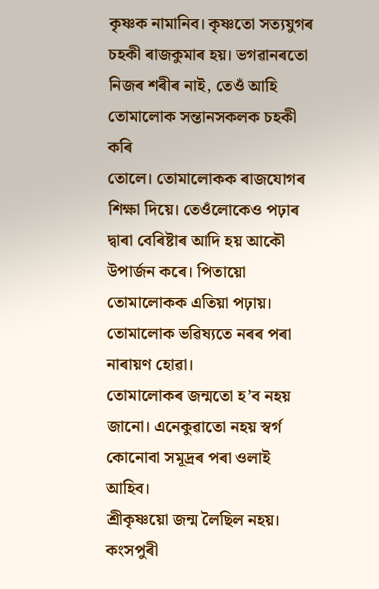কৃষ্ণক নামানিব। কৃষ্ণতো সত্যযুগৰ
চহকী ৰাজকুমাৰ হয়। ভগৱানৰতো নিজৰ শৰীৰ নাই, তেওঁ আহি তোমালোক সন্তানসকলক চহকী কৰি
তোলে। তোমালোকক ৰাজযোগৰ শিক্ষা দিয়ে। তেওঁলোকেও পঢ়াৰ দ্বাৰা বেৰিষ্টাৰ আদি হয় আকৌ
উপাৰ্জন কৰে। পিতায়ো তোমালোকক এতিয়া পঢ়ায়। তোমালোক ভৱিষ্যতে নৰৰ পৰা নাৰায়ণ হোৱা।
তোমালোকৰ জন্মতো হ’ব নহয় জানো। এনেকুৱাতো নহয় স্বৰ্গ কোনোবা সমূদ্ৰৰ পৰা ওলাই আহিব।
শ্ৰীকৃষ্ণয়ো জন্ম লৈছিল নহয়। কংসপুৰী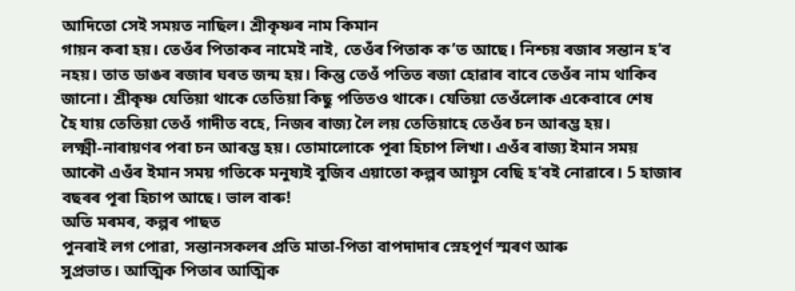আদিতো সেই সময়ত নাছিল। শ্ৰীকৃষ্ণৰ নাম কিমান
গায়ন কৰা হয়। তেওঁৰ পিতাকৰ নামেই নাই, তেওঁৰ পিতাক ক’ত আছে। নিশ্চয় ৰজাৰ সন্তান হ’ব
নহয়। তাত ডাঙৰ ৰজাৰ ঘৰত জন্ম হয়। কিন্তু তেওঁ পতিত ৰজা হোৱাৰ বাবে তেওঁৰ নাম থাকিব
জানো। শ্ৰীকৃষ্ণ যেতিয়া থাকে তেতিয়া কিছু পতিতও থাকে। যেতিয়া তেওঁলোক একেবাৰে শেষ
হৈ যায় তেতিয়া তেওঁ গাদীত বহে, নিজৰ ৰাজ্য লৈ লয় তেতিয়াহে তেওঁৰ চন আৰম্ভ হয়।
লক্ষ্মী-নাৰায়ণৰ পৰা চন আৰম্ভ হয়। তোমালোকে পূৰা হিচাপ লিখা। এওঁৰ ৰাজ্য ইমান সময়
আকৌ এওঁৰ ইমান সময় গতিকে মনুষ্যই বুজিব এয়াতো কল্পৰ আয়ুস বেছি হ’বই নোৱাৰে। 5 হাজাৰ
বছৰৰ পূৰা হিচাপ আছে। ভাল বাৰু!
অতি মৰমৰ, কল্পৰ পাছত
পুনৰাই লগ পোৱা, সন্তানসকলৰ প্ৰতি মাতা-পিতা বাপদাদাৰ স্নেহপূৰ্ণ স্মৰণ আৰু
সুপ্ৰভাত। আত্মিক পিতাৰ আত্মিক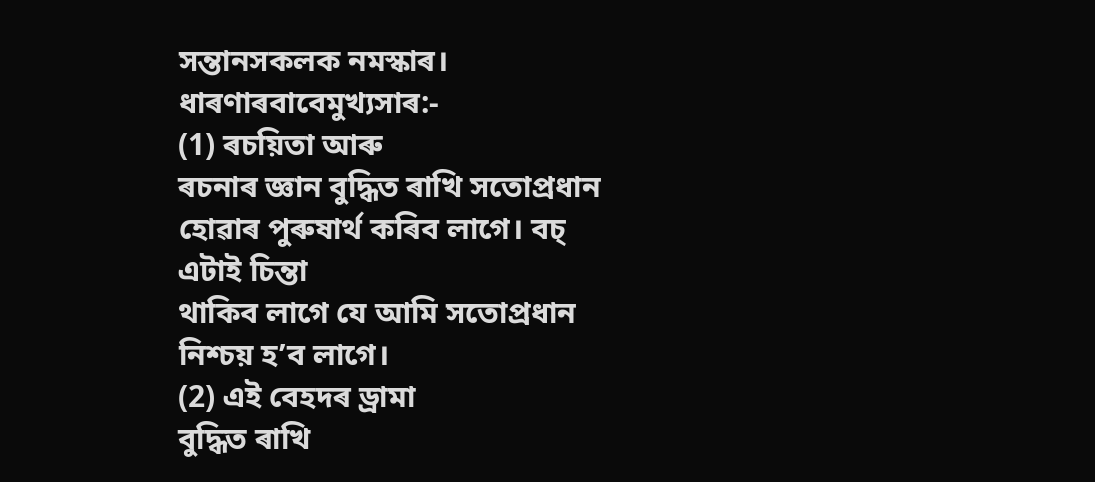সন্তানসকলক নমস্কাৰ।
ধাৰণাৰবাবেমুখ্যসাৰ:-
(1) ৰচয়িতা আৰু
ৰচনাৰ জ্ঞান বুদ্ধিত ৰাখি সতোপ্ৰধান হোৱাৰ পুৰুষাৰ্থ কৰিব লাগে। বচ্ এটাই চিন্তা
থাকিব লাগে যে আমি সতোপ্ৰধান নিশ্চয় হ’ব লাগে।
(2) এই বেহদৰ ড্ৰামা
বুদ্ধিত ৰাখি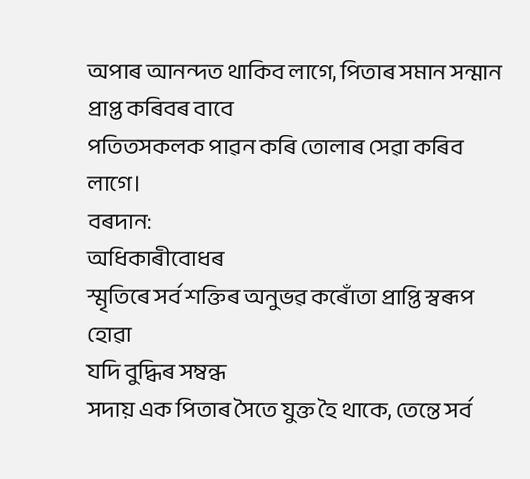অপাৰ আনন্দত থাকিব লাগে, পিতাৰ সমান সন্মান প্ৰাপ্ত কৰিবৰ বাবে
পতিতসকলক পাৱন কৰি তোলাৰ সেৱা কৰিব লাগে।
বৰদান:
অধিকাৰীবোধৰ
স্মৃতিৰে সৰ্ব শক্তিৰ অনুভৱ কৰোঁতা প্ৰাপ্তি স্বৰূপ হোৱা
যদি বুদ্ধিৰ সম্বন্ধ
সদায় এক পিতাৰ সৈতে যুক্ত হৈ থাকে, তেন্তে সৰ্ব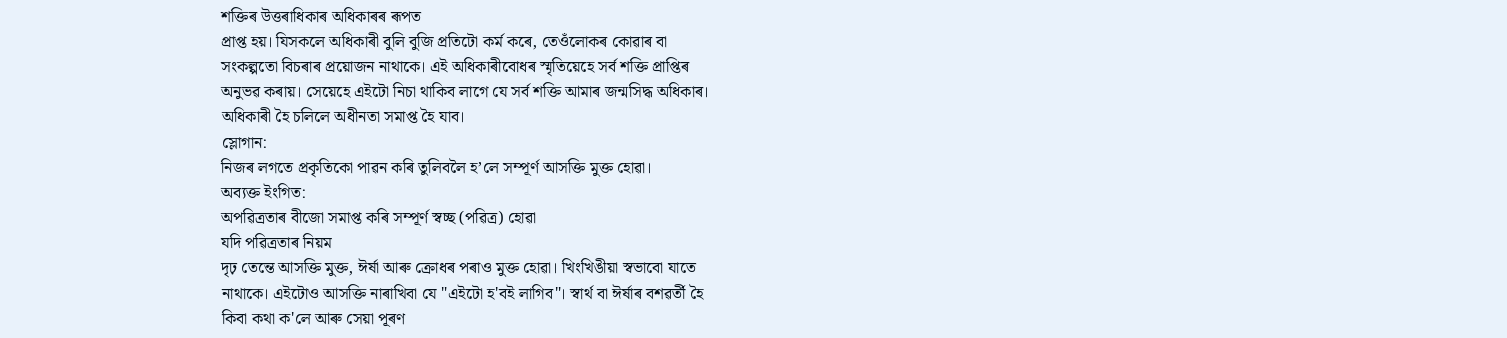শক্তিৰ উত্তৰাধিকাৰ অধিকাৰৰ ৰূপত
প্ৰাপ্ত হয়। যিসকলে অধিকাৰী বুলি বুজি প্ৰতিটো কৰ্ম কৰে, তেওঁলোকৰ কোৱাৰ বা
সংকল্পতো বিচৰাৰ প্ৰয়োজন নাথাকে। এই অধিকাৰীবোধৰ স্মৃতিয়েহে সৰ্ব শক্তি প্ৰাপ্তিৰ
অনুভৱ কৰায়। সেয়েহে এইটো নিচা থাকিব লাগে যে সৰ্ব শক্তি আমাৰ জন্মসিদ্ধ অধিকাৰ।
অধিকাৰী হৈ চলিলে অধীনতা সমাপ্ত হৈ যাব।
স্লোগান:
নিজৰ লগতে প্ৰকৃতিকো পাৱন কৰি তুলিবলৈ হ’লে সম্পূৰ্ণ আসক্তি মুক্ত হোৱা।
অব্যক্ত ইংগিত:
অপৱিত্ৰতাৰ বীজো সমাপ্ত কৰি সম্পূৰ্ণ স্বচ্ছ (পৱিত্ৰ) হোৱা
যদি পৱিত্ৰতাৰ নিয়ম
দৃঢ় তেন্তে আসক্তি মুক্ত, ঈৰ্ষা আৰু ক্ৰোধৰ পৰাও মুক্ত হোৱা। খিংখিঙীয়া স্বভাবো যাতে
নাথাকে। এইটোও আসক্তি নাৰাখিবা যে "এইটো হ'বই লাগিব"। স্বাৰ্থ বা ঈৰ্ষাৰ বশৱৰ্তী হৈ
কিবা কথা ক'লে আৰু সেয়া পূৰণ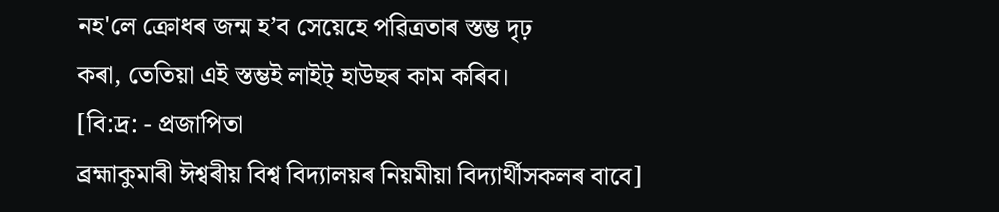নহ'লে ক্ৰোধৰ জন্ম হ’ব সেয়েহে পৱিত্ৰতাৰ স্তম্ভ দৃঢ়
কৰা, তেতিয়া এই স্তম্ভই লাইট্ হাউছৰ কাম কৰিব।
[বি:দ্ৰ: - প্ৰজাপিতা
ব্ৰহ্মাকুমাৰী ঈশ্বৰীয় বিশ্ব বিদ্যালয়ৰ নিয়মীয়া বিদ্যাৰ্থীসকলৰ বাবে]